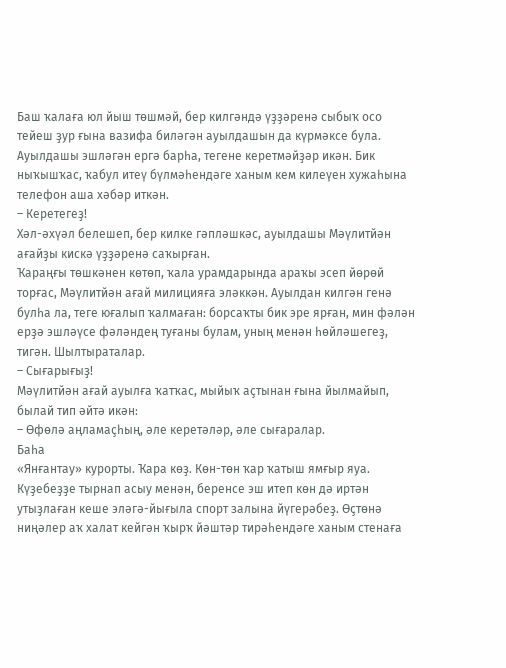Баш ҡалаға юл йыш төшмәй, бер килгәндә үҙҙәренә сыбыҡ осо тейеш ҙур ғына вазифа биләгән ауылдашын да күрмәксе була. Ауылдашы эшләгән ергә барһа, тегене керетмәйҙәр икән. Бик ныҡышҡас, ҡабул итеү бүлмәһендәге ханым кем килеүен хужаһына телефон аша хәбәр иткән.
– Керетегеҙ!
Хәл-әхүәл белешеп, бер килке гәпләшкәс, ауылдашы Мәүлитйән ағайҙы кискә үҙҙәренә саҡырған.
Ҡараңғы төшкәнен көтөп, ҡала урамдарында араҡы эсеп йөрөй торғас, Мәүлитйән ағай милицияға эләккән. Ауылдан килгән генә булһа ла, теге юғалып ҡалмаған: борсаҡты бик эре ярған, мин фәлән ерҙә эшләүсе фәләндең туғаны булам, уның менән һөйләшегеҙ, тигән. Шылтыраталар.
– Сығарығыҙ!
Мәүлитйән ағай ауылға ҡатҡас, мыйыҡ аҫтынан ғына йылмайып, былай тип әйтә икән:
– Өфөлә аңламаҫһың, әле керетәләр, әле сығаралар.
Баһа
«Янғантау» курорты. Ҡара көҙ. Көн-төн ҡар ҡатыш ямғыр яуа.
Күҙебеҙҙе тырнап асыу менән, беренсе эш итеп көн дә иртән утыҙлаған кеше эләгә-йығыла спорт залына йүгерәбеҙ. Өҫтөнә ниңәлер аҡ халат кейгән ҡырҡ йәштәр тирәһендәге ханым стенаға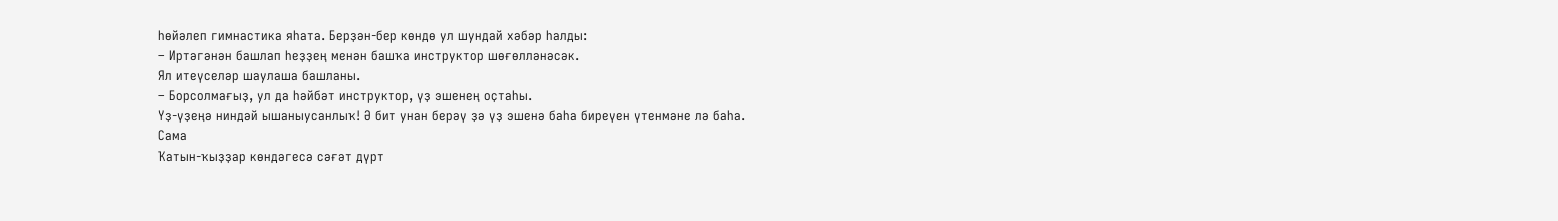һөйәлеп гимнастика яһата. Берҙән-бер көндө ул шундай хәбәр һалды:
– Иртәгәнән башлап һеҙҙең менән башҡа инструктор шөғөлләнәсәк.
Ял итеүселәр шаулаша башланы.
– Борсолмағыҙ, ул да һәйбәт инструктор, үҙ эшенең оҫтаһы.
Үҙ-үҙеңә ниндәй ышаныусанлыҡ! Ә бит унан берәү ҙә үҙ эшенә баһа биреүен үтенмәне лә баһа.
Сама
Ҡатын-ҡыҙҙар көндәгесә сәғәт дүрт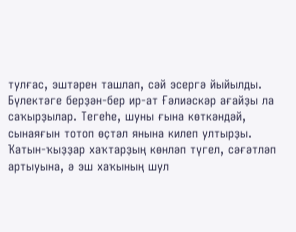тулғас, эштәрен ташлап, сәй эсергә йыйылды. Бүлектәге берҙән-бер ир-ат Ғәлиәскәр ағайҙы ла саҡырҙылар. Тегеһе, шуны ғына көткәндәй, сынаяғын тотоп өҫтәл янына килеп ултырҙы.
Ҡатын-ҡыҙҙар хаҡтарҙың көнләп түгел, сәғәтләп артыуына, ә эш хаҡының шул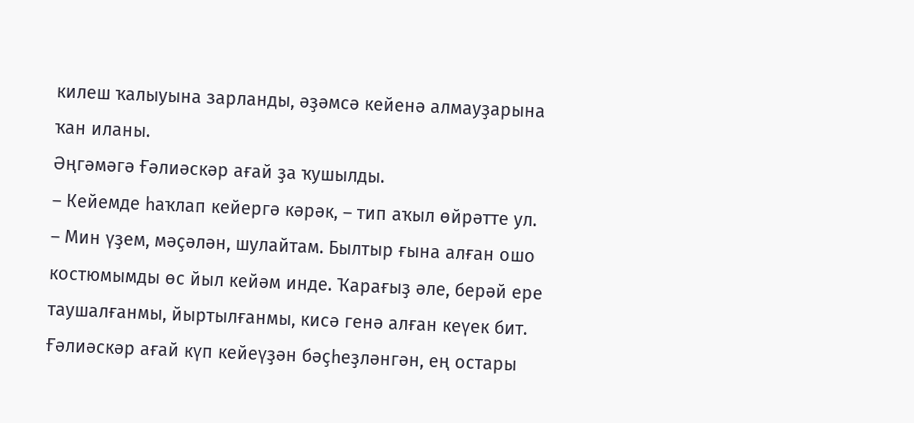килеш ҡалыуына зарланды, әҙәмсә кейенә алмауҙарына ҡан иланы.
Әңгәмәгә Ғәлиәскәр ағай ҙа ҡушылды.
– Кейемде һаҡлап кейергә кәрәк, – тип аҡыл өйрәтте ул. – Мин үҙем, мәҫәлән, шулайтам. Былтыр ғына алған ошо костюмымды өс йыл кейәм инде. Ҡарағыҙ әле, берәй ере таушалғанмы, йыртылғанмы, кисә генә алған кеүек бит.
Ғәлиәскәр ағай күп кейеүҙән бәҫһеҙләнгән, ең остары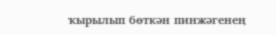ҡырылып бөткән пинжәгенең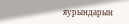яурындарын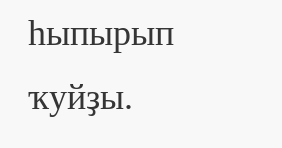һыпырып ҡуйҙы.